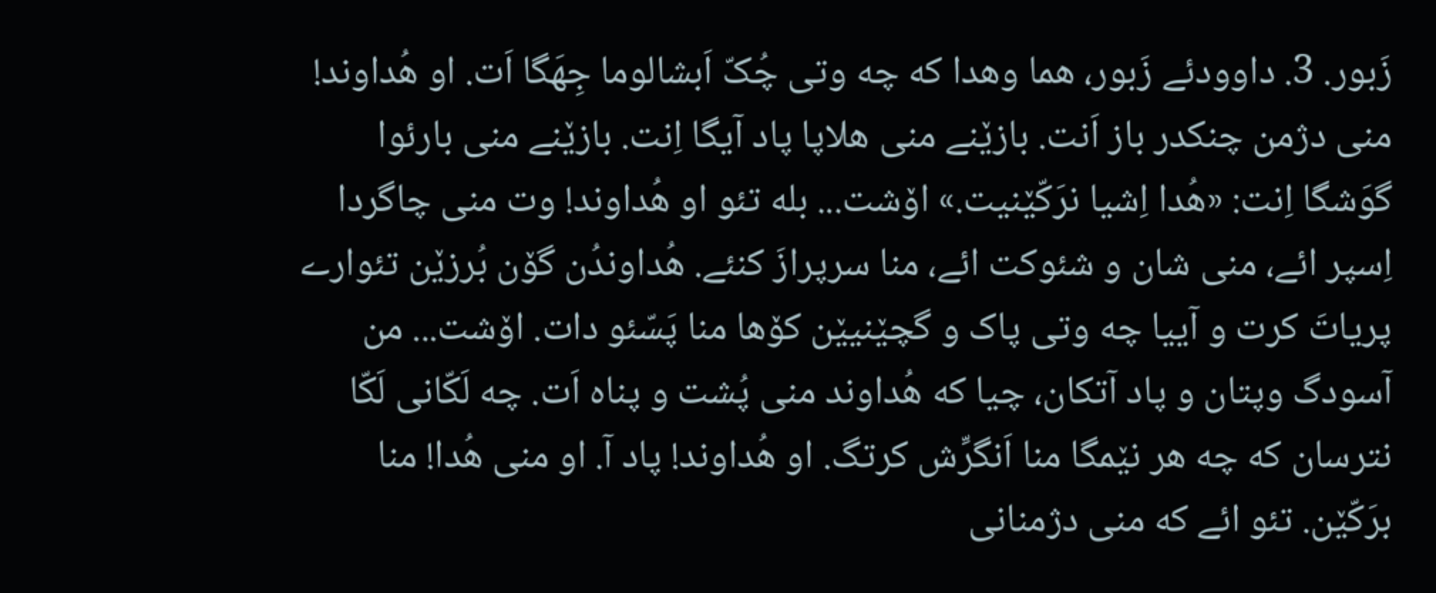زَبور. 3. داوودئے زَبور، هما وهدا که چه وتی چُکّ اَبشالوما جِهَگا اَت. او هُداوند! منی دژمن چنکدر باز اَنت. بازێنے منی هلاپا پاد آیگا اِنت. بازێنے منی بارئوا گوَشگا اِنت: «هُدا اِشیا نرَکّێنیت.» اۆشت... بله تئو او هُداوند! وت منی چاگردا اِسپر ائے، منی شان و شئوکت ائے، منا سرپرازَ کنئے. هُداوندُن گۆن بُرزێن تئوارے پریاتَ کرت و آییا چه وتی پاک و گچێنیێن کۆها منا پَسّئو دات. اۆشت... من آسودگ وپتان و پاد آتکان، چیا که هُداوند منی پُشت و پناه اَت. چه لَکّانی لَکّا نترسان که چه هر نێمگا منا اَنگرِّش کرتگ. او هُداوند! پاد آ. او منی هُدا! منا برَکّێن. تئو ائے که منی دژمنانی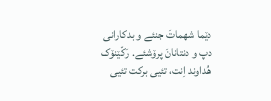دێما شهماتَ جنئے و بدکارانی دپ و دنتانانَ پرۆشئے. رَکّێنۆک هُداوند اِنت، تئیی برکت تئیی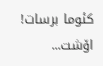کئوما برسات! اۆشت...